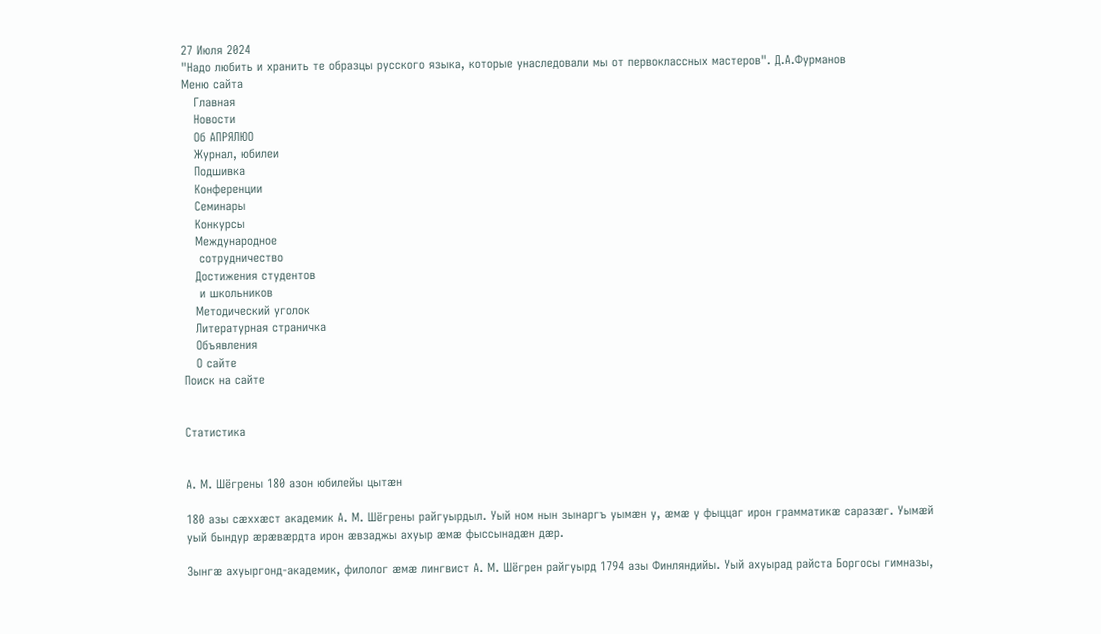27 Июля 2024
"Надо любить и хранить те образцы русского языка, которые унаследовали мы от первоклассных мастеров". Д.А.Фурманов
Меню сайта
   Главная
   Новости
   Об АПРЯЛЮО
   Журнал, юбилеи
   Подшивка
   Конференции
   Семинары
   Конкурсы
   Международное
    сотрудничество
   Достижения студентов
    и школьников
   Методический уголок
   Литературная страничка
   Объявления
   О сайте
Поиск на сайте


Статистика


А. М. Шёгрены 180 азон юбилейы цытӕн

180 азы сӕххæст академик А. М. Шёгрены райгуырдыл. Уый ном нын зынаргъ уымӕн у, ӕмӕ у фыццаг ирон грамматикӕ саразӕг. Уымӕй уый бындур ӕрӕвӕрдта ирон ӕвзаджы ахуыр ӕмӕ фыссынадӕн дӕр.

Зынгӕ ахуыргонд-академик, филолог ӕмӕ лингвист А. М. Шёгрен райгуырд 1794 азы Финляндийы. Уый ахуырад райста Боргосы гимназы,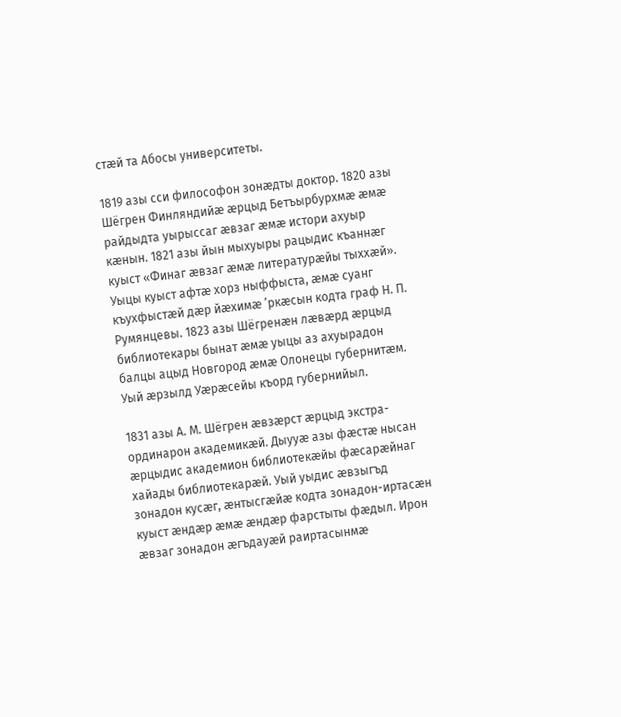стӕй та Абосы университеты.

1819 азы сси философон зонæдты доктор. 1820 азы Шёгрен Финляндийӕ ӕрцыд Бетъырбурхмӕ æмӕ райдыдта уырыссаг ӕвзаг ӕмӕ истори ахуыр кӕнын. 1821 азы йын мыхуыры рацыдис къаннæг куыст «Финаг ӕвзаг æмӕ литературӕйы тыххӕй». Уыцы куыст афтӕ хорз ныффыста, ӕмӕ суанг къухфыстӕй дӕр йӕхимӕ ’ркӕсын кодта граф Н. П. Румянцевы. 1823 азы Шёгренӕн лӕвӕрд ӕрцыд библиотекары бынат ӕмӕ уыцы аз ахуырадон балцы ацыд Новгород ӕмӕ Олонецы губернитӕм. Уый ӕрзылд Уӕрӕсейы къорд губернийыл.

1831 азы А. М. Шёгрен ӕвзӕрст ӕрцыд экстра-ординарон академикӕй. Дыууӕ азы фӕстӕ нысан ӕрцыдис академион библиотекӕйы фӕсарӕйнаг хайады библиотекарӕй. Уый уыдис ӕвзыгъд зонадон кусӕг, ӕнтысгӕйӕ кодта зонадон-иртасӕн куыст ӕндӕр æмӕ ӕндӕр фарстыты фӕдыл. Ирон ӕвзаг зонадон ӕгъдауӕй раиртасынмӕ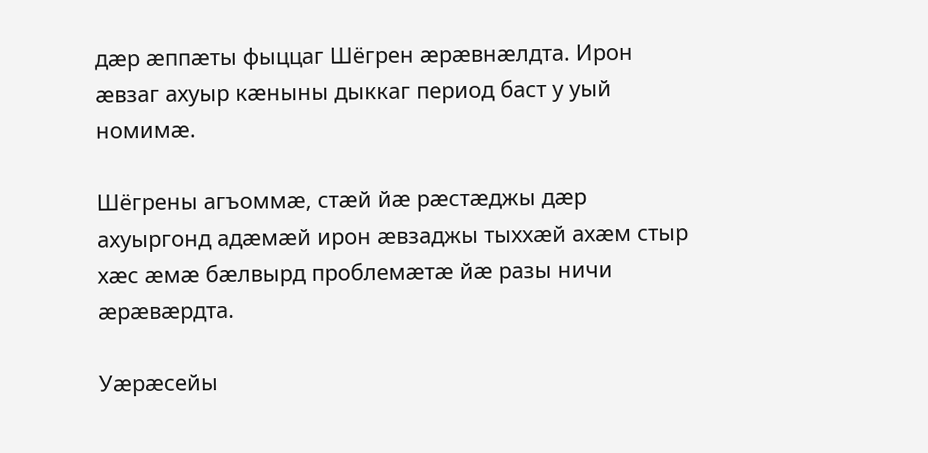дӕр ӕппӕты фыццаг Шёгрен ӕрӕвнӕлдта. Ирон ӕвзаг ахуыр кӕныны дыккаг период баст у уый номимӕ.

Шёгрены агъоммӕ, стӕй йӕ рӕстӕджы дӕр ахуыргонд адӕмæй ирон æвзаджы тыххӕй ахӕм стыр хӕс ӕмæ бӕлвырд проблемӕтӕ йӕ разы ничи ӕрӕвӕрдта.

Уӕрӕсейы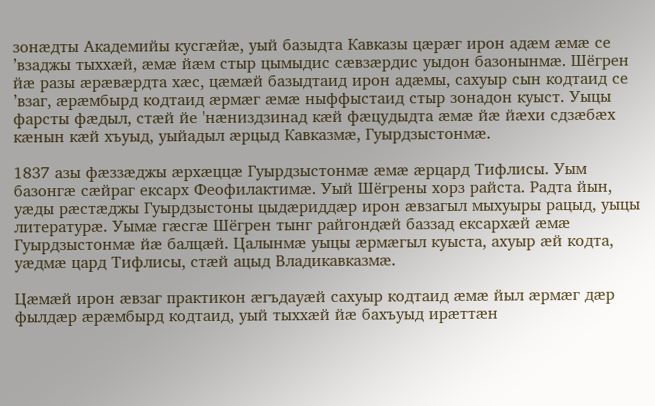зонӕдты Академийы кусгӕйӕ, уый базыдта Кавказы цӕрӕг ирон адӕм ӕмӕ се ’взаджы тыххӕй, æмӕ йӕм стыр цымыдис сӕвзӕрдис уыдон базонынмӕ. Шёгрен йæ разы ӕрӕвӕрдта хӕс, цӕмӕй базыдтаид ирон адӕмы, сахуыр сын кодтаид се ’взаг, ӕрӕмбырд кодтаид ӕрмӕг ӕмӕ ныффыстаид стыр зонадон куыст. Уыцы фарсты фæдыл, стӕй йе 'нӕниздзинад кӕй фӕцудыдта ӕмӕ йӕ йӕхи сдзӕбӕх кӕнын кӕй хъуыд, уыйадыл ӕрцыд Кавказмӕ, Гуырдзыстонмӕ.

1837 азы фӕззӕджы ӕрхæццæ Гуырдзыстонмӕ ӕмӕ ӕрцард Тифлисы. Уым базонгӕ сӕйраг ексарх Феофилактимӕ. Уый Шёгрены хорз райста. Радта йын, уӕды рӕстӕджы Гуырдзыстоны цыдӕриддӕр ирон ӕвзагыл мыхуыры рацыд, уыцы литературӕ. Уымӕ гӕсгӕ Шёгрен тынг райгондӕй баззад ексархӕй ӕмӕ Гуырдзыстонмӕ йӕ балцӕй. Цалынмæ уыцы ӕрмӕгыл куыста, ахуыр ӕй кодта, уӕдмӕ цард Тифлисы, стӕй ацыд Владикавказмӕ.

Цӕмӕй ирон ӕвзаг практикон ӕгъдауӕй сахуыр кодтаид ӕмӕ йыл ӕрмӕг дӕр фылдӕр ӕрӕмбырд кодтаид, уый тыххӕй йӕ бахъуыд ирӕттӕн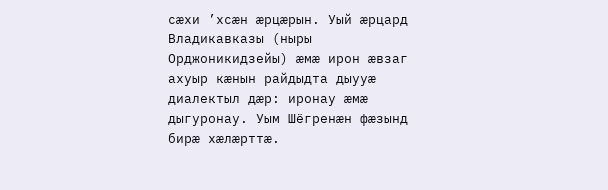сӕхи ’хсӕн ӕрцӕрын. Уый ӕрцард Владикавказы (ныры Орджоникидзейы) ӕмӕ ирон ӕвзаг ахуыр кӕнын райдыдта дыууӕ диалектыл дӕр: иронау ӕмӕ дыгуронау. Уым Шёгренӕн фӕзынд бирӕ хӕлӕрттӕ.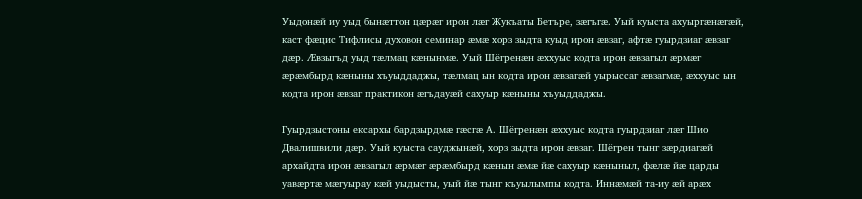Уыдонӕй иу уыд бынæттон цӕрӕг ирон лӕг Жукъаты Бетъре, зӕгъгӕ. Уый куыста ахуыргӕнӕгӕй, каст фӕцис Тифлисы духовон семинар ӕмӕ хорз зыдта куыд ирон ӕвзаг, афтӕ гуырдзиаг ӕвзаг дӕр. Ӕвзыгъд уыд тӕлмац кӕнынмӕ. Уый Шёгренӕн ӕххуыс кодта ирон ӕвзагыл ӕрмӕг ӕрӕмбырд кӕныны хъуыддаджы, тӕлмац ын кодта ирон ӕвзагӕй уырыссаг ӕвзагмӕ, ӕххуыс ын кодта ирон ӕвзаг практикон ӕгъдауӕй сахуыр кӕныны хъуыддаджы.

Гуырдзыстоны ексархы бардзырдмӕ гӕсгæ А. Шёгренӕн ӕххуыс кодта гуырдзиаг лӕг Шио Двалишвили дӕр. Уый куыста сауджынӕй, хорз зыдта ирон ӕвзаг. Шёгрен тынг зӕрдиагӕй архайдта ирон ӕвзагыл ӕрмӕг ӕрæмбырд кӕнын ӕмӕ йӕ сахуыр кӕныныл, фӕлӕ йӕ царды уавӕртӕ мӕгуырау кӕй уыдысты, уый йӕ тынг къуылымпы кодта. Иннӕмӕй та-иу æй арæх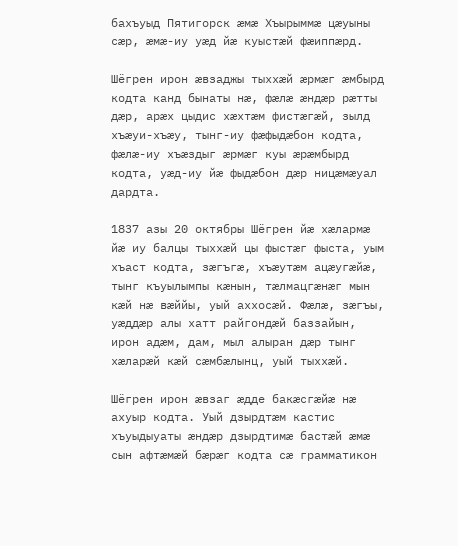бахъуыд Пятигорск ӕмӕ Хъырыммӕ цӕуыны сӕр, ӕмӕ-иу уӕд йӕ куыстӕй фӕиппӕрд.

Шёгрен ирон æвзаджы тыххӕй ӕрмӕг ӕмбырд кодта канд бынаты нӕ, фӕлӕ ӕндӕр рӕтты дӕр, арӕх цыдис хӕхтӕм фистӕгӕй, зылд хъӕуи-хъӕу, тынг-иу фӕфыдӕбон кодта, фӕлӕ-иу хъӕздыг ӕрмӕг куы ӕрӕмбырд кодта, уӕд-иу йӕ фыдӕбон дӕр ницæмæуал дардта.

1837 азы 20 октябры Шёгрен йӕ хӕлармӕ йӕ иу балцы тыххӕй цы фыстӕг фыста, уым хъаст кодта, зӕгъгӕ, хъӕутӕм ацӕугӕйӕ, тынг къуылымпы кӕнын, тӕлмацгӕнӕг мын кӕй нӕ вӕййы, уый аххосӕй. Фӕлӕ, зӕгъы, уӕддӕр алы хатт райгондӕй баззайын, ирон адӕм, дам, мыл алыран дӕр тынг хӕларӕй кӕй сӕмбӕлынц, уый тыххӕй.

Шёгрен ирон æвзаг ӕдде бакӕсгӕйӕ нӕ ахуыр кодта. Уый дзырдтӕм кастис хъуыдыуаты ӕндӕр дзырдтимӕ бастӕй ӕмӕ сын афтӕмӕй бӕрӕг кодта сӕ грамматикон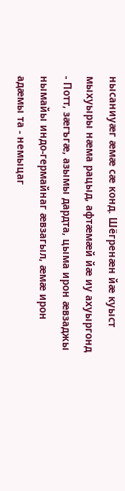нысаниуӕг ӕмӕ сӕ конд. Шёгренӕн йӕ куыст мыхуыры нӕма рацыд, афтæмӕй йæ иу ахуыргонд - Потт, зӕгъгӕ, азымы дардта, цыма ирон ӕвзаджы нымайы индо-гермайнаг ӕвзагыл, ӕмæ ирон адӕмы та - немыцаг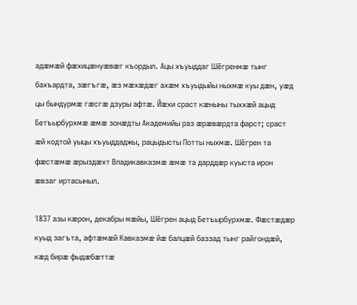адӕмӕй фӕхицӕнуӕвӕг къордыл. Ацы хъуыддаг Шёгренмӕ тынг бахъардта, зӕгъгӕ, æз мӕхӕдӕг ахӕм хъуыдыйы ныхмӕ куы дӕн, уӕд цы бындурмӕ гӕсгӕ дзуры афтӕ. Йӕхи сраст кӕныны тыххæй ацыд Бетъырбурхмӕ ӕмӕ зонӕдты Академийы раз ӕрӕвӕрдта фарст; сраст ӕй кодтой уыцы хъуыддаджы, рацыдысты Потты ныхмӕ. Шёгрен та фӕстӕмӕ ӕрыздӕхт Владикавказмӕ ӕмӕ та дарддæр куыста ирон ӕвзаг иртасыныл.

1837 азы кӕрон, декабры мӕйы, Шёгрен ацыд Бетъырбурхмӕ. Фӕстӕдӕр куыд загъта, афтӕмӕй Кавказмӕ йӕ балцӕй баззад тынг райгондӕй, кӕд бирӕ фыдӕбӕттӕ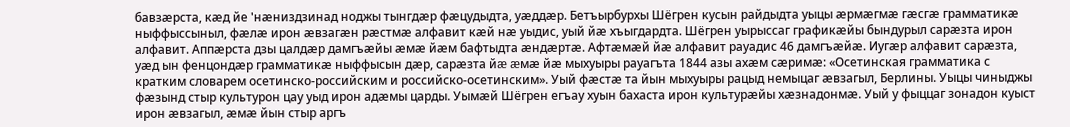бавзӕрста, кӕд йе 'нӕниздзинад ноджы тынгдӕр фӕцудыдта, уæддæр. Бетъырбурхы Шёгрен кусын райдыдта уыцы ӕрмӕгмӕ гӕсгӕ грамматикӕ ныффыссыныл, фӕлӕ ирон ӕвзагӕн рӕстмӕ алфавит кӕй нӕ уыдис, уый йӕ хъыгдардта. Шёгрен уырыссаг графикæйы бындурыл сарӕзта ирон алфавит. Аппӕрста дзы цалдӕр дамгъӕйы ӕмӕ йӕм бафтыдта ӕндӕртӕ. Афтӕмӕй йӕ алфавит рауадис 46 дамгъӕйӕ. Иугӕр алфавит сарӕзта, уӕд ын фенцондӕр грамматикӕ ныффысын дӕр, сарæзта йæ æмӕ йӕ мыхуыры рауагъта 1844 азы ахæм сӕримӕ: «Осетинская грамматика с кратким словарем осетинско-российским и российско-осетинским». Уый фӕстӕ та йын мыхуыры рацыд немыцаг ӕвзагыл, Берлины. Уыцы чиныджы фӕзынд стыр культурон цау уыд ирон адӕмы царды. Уымӕй Шёгрен егъау хуын бахаста ирон культурӕйы хӕзнадонмæ. Уый у фыццаг зонадон куыст ирон ӕвзагыл, ӕмӕ йын стыр аргъ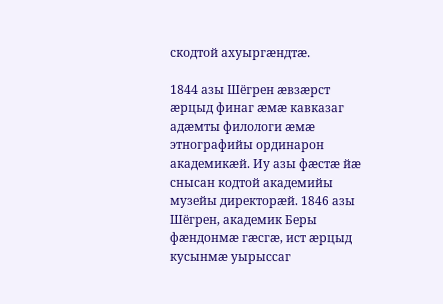скодтой ахуыргæндтæ.

1844 азы Шёгрен ӕвзӕрст ӕрцыд финаг ӕмӕ кавказаг адӕмты филологи ӕмӕ этнографийы ординарон академикӕй. Иу азы фӕстӕ йӕ снысан кодтой академийы музейы директорӕй. 1846 азы Шёгрен, академик Беры фӕндонмӕ гӕсгӕ, ист ӕрцыд кусынмӕ уырыссаг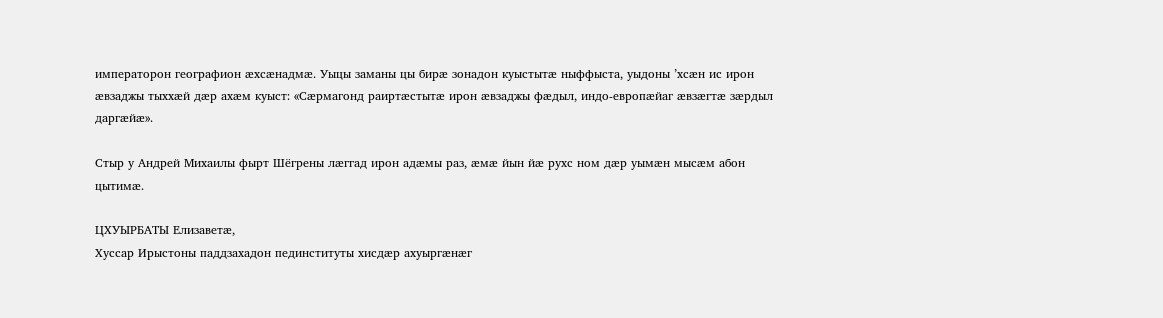императорон географион ӕхсӕнадмӕ. Уыцы заманы цы бирӕ зонадон куыстытӕ ныффыста, уыдоны ’хсӕн ис ирон ӕвзаджы тыххӕй дӕр ахæм куыст: «Сӕрмагонд раиртӕстытӕ ирон ӕвзаджы фӕдыл, индо-европӕйаг ӕвзӕгтӕ зӕрдыл даргӕйӕ».

Стыр у Андрей Михаилы фырт Шёгрены лӕггад ирон адæмы раз, ӕмӕ йын йӕ рухс ном дӕр уымӕн мысӕм абон цытимӕ.

ЦХУЫРБАТЫ Елизаветӕ,
Хуссар Ирыстоны паддзахадон пединституты хисдӕр ахуыргӕнæг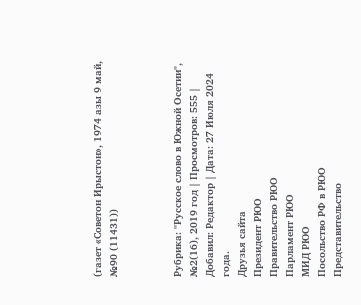(газет «Советон Ирыстон», 1974 азы 9 май, №90 (11431))



Рубрика: "Русское слово в Южной Осетии", №2(16), 2019 год | Просмотров: 555 | Добавил: Редактор | Дата: 27 Июля 2024 года.
Друзья сайта
Президент РЮО
Правительство РЮО
Парламент РЮО
МИД РЮО
Посольство РФ в РЮО
Представительство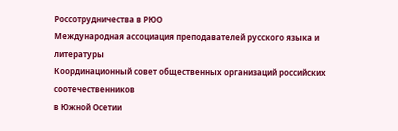Россотрудничества в РЮО
Международная ассоциация преподавателей русского языка и литературы
Координационный совет общественных организаций российских соотечественников
в Южной Осетии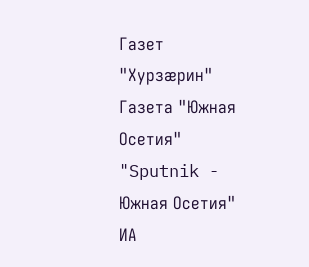Газет "Хурзæрин"
Газета "Южная Осетия"
"Sputnik - Южная Осетия"
ИА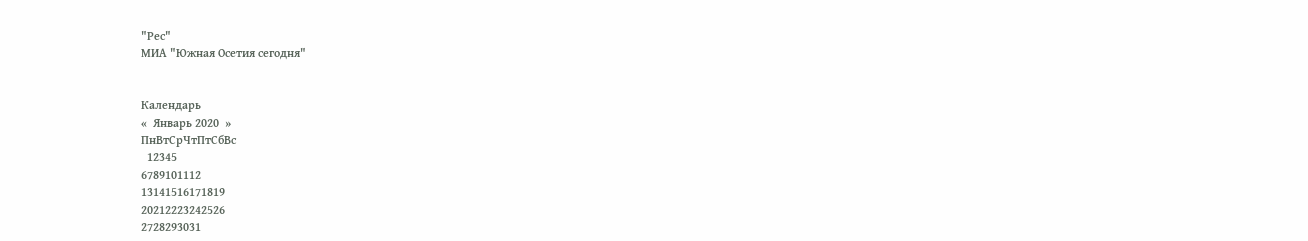"Рес"
МИА "Южная Осетия сегодня"


Календарь
«  Январь 2020  »
ПнВтСрЧтПтСбВс
  12345
6789101112
13141516171819
20212223242526
2728293031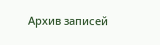Архив записей